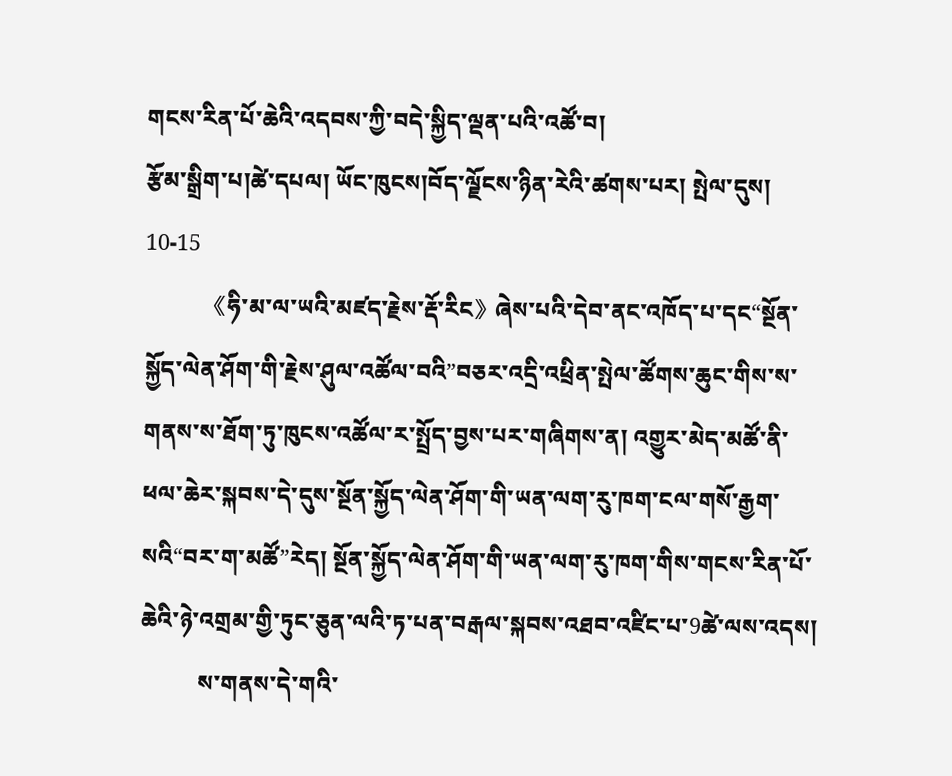གངས་རིན་པོ་ཆེའི་འདབས་ཀྱི་བདེ་སྐྱིད་ལྡན་པའི་འཚོ་བ།
རྩོམ་སྒྲིག་པ།ཚེ་དཔལ། ཡོང་ཁུངས།བོད་ལྗོངས་ཉིན་རེའི་ཚགས་པར། སྤེལ་དུས། 10-15
          《ཧི་མ་ལ་ཡའི་མཛད་རྗེས་རྡོ་རིང》ཞེས་པའི་དེབ་ནང་འཁོད་པ་དང“སྔོན་སྐྱོད་ལེན་ཤོག་གི་རྗེས་ཤུལ་འཚོལ་བའི”བཅར་འདྲི་འཕྲིན་སྤེལ་ཚོགས་ཆུང་གིས་ས་གནས་ས་ཐོག་ཏུ་ཁུངས་འཚོལ་ར་སྤྲོད་བྱས་པར་གཞིགས་ན། འགྱུར་མེད་མཚོ་ནི་ཕལ་ཆེར་སྐབས་དེ་དུས་སྔོན་སྐྱོད་ལེན་ཤོག་གི་ཡན་ལག་རུ་ཁག་ངལ་གསོ་རྒྱག་སའི“བར་ག་མཚོ”རེད། སྔོན་སྐྱོད་ལེན་ཤོག་གི་ཡན་ལག་རུ་ཁག་གིས་གངས་རིན་པོ་ཆེའི་ཉེ་འགྲམ་གྱི་ཏུང་ཅུན་ལའི་ཏ་པན་བརྒལ་སྐབས་འཐབ་འཛིང་པ་9ཚེ་ལས་འདས།
          ས་གནས་དེ་གའི་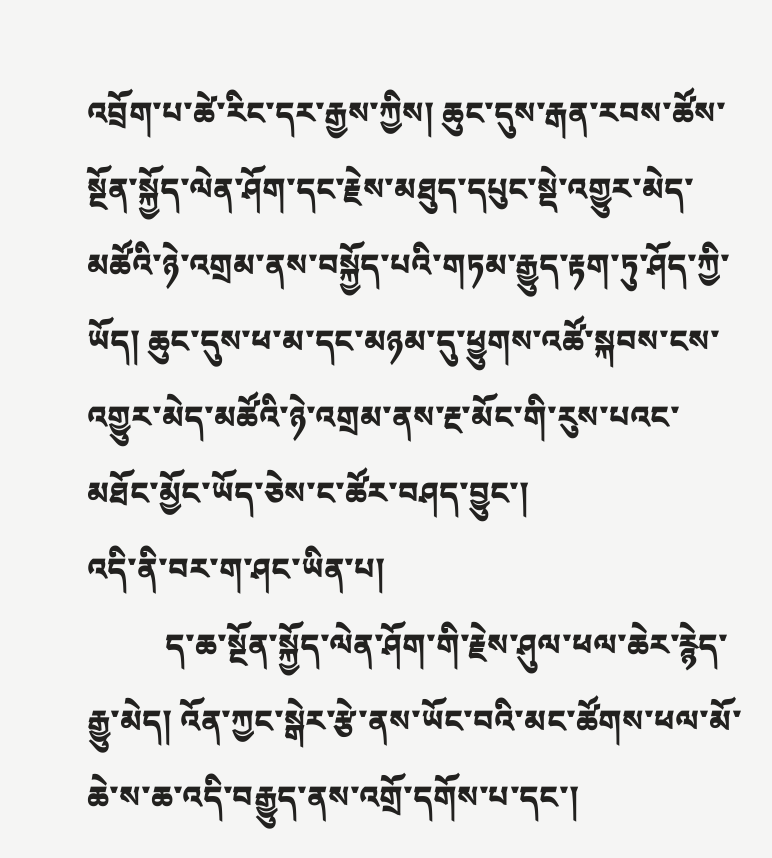འབྲོག་པ་ཚེ་རིང་དར་རྒྱས་ཀྱིས། ཆུང་དུས་རྒན་རབས་ཚོས་སྔོན་སྐྱོད་ལེན་ཤོག་དང་རྗེས་མཐུད་དཔུང་སྡེ་འགྱུར་མེད་མཚོའི་ཉེ་འགྲམ་ནས་བསྐྱོད་པའི་གཏམ་རྒྱུད་རྟག་ཏུ་ཤོད་ཀྱི་ཡོད། ཆུང་དུས་ཕ་མ་དང་མཉམ་དུ་ཕྱུགས་འཚོ་སྐབས་ངས་འགྱུར་མེད་མཚོའི་ཉེ་འགྲམ་ནས་རྔ་མོང་གི་རུས་པའང་མཐོང་མྱོང་ཡོད་ཅེས་ང་ཚོར་བཤད་བྱུང་།
འདི་ནི་བར་ག་ཤང་ཡིན་པ།
          ད་ཆ་སྔོན་སྐྱོད་ལེན་ཤོག་གི་རྗེས་ཤུལ་ཕལ་ཆེར་རྙེད་རྒྱུ་མེད། འོན་ཀྱང་སྒེར་རྩེ་ནས་ཡོང་བའི་མང་ཚོགས་ཕལ་མོ་ཆེ་ས་ཆ་འདི་བརྒྱུད་ནས་འགྲོ་དགོས་པ་དང་།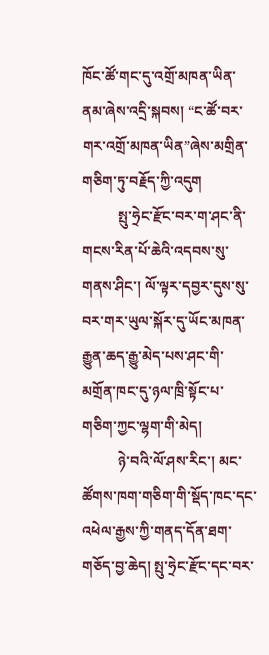ཁོང་ཚོ་གང་དུ་འགྲོ་མཁན་ཡིན་ནམ་ཞེས་འདྲི་སྐབས། “ང་ཚོ་བར་གར་འགྲོ་མཁན་ཡིན”ཞེས་མགྲིན་གཅིག་ཏུ་བརྗོད་ཀྱི་འདུག
          སྤུ་ཧྲེང་རྫོང་བར་ག་ཤང་ནི་གངས་རིན་པོ་ཆེའི་འདབས་སུ་གནས་ཤིང་། ལོ་ལྟར་དབྱར་དུས་སུ་བར་གར་ཡུལ་སྐོར་དུ་ཡོང་མཁན་རྒྱུན་ཆད་རྒྱུ་མེད་པས་ཤང་གི་མགྲོན་ཁང་དུ་ཉལ་ཁྲི་སྟོང་པ་གཅིག་ཀྱང་ལྷག་གི་མེད།
          ཉེ་བའི་ལོ་ཤས་རིང་། མང་ཚོགས་ཁག་གཅིག་གི་སྡོད་ཁང་དང་འཕེལ་རྒྱས་ཀྱི་གནད་དོན་ཐག་གཅོད་བྱ་ཆེད། སྤུ་ཧྲེང་རྫོང་དང་བར་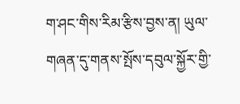ག་ཤང་གིས་རིམ་རྩིས་བྱས་ན། ཡུལ་གཞན་དུ་གནས་སྤོས་དབུལ་སྐྱོར་གྱི་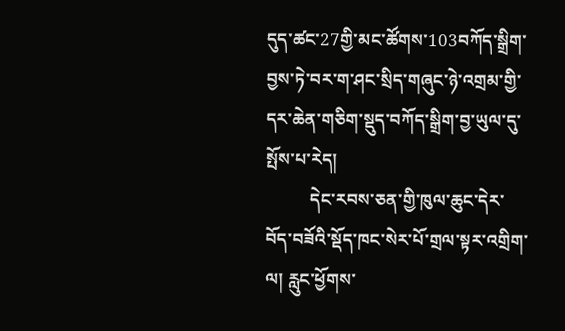དུད་ཚང་27གྱི་མང་ཚོགས་103བཀོད་སྒྲིག་བྱས་ཏེ་བར་ག་ཤང་སྲིད་གཞུང་ཉེ་འགྲམ་གྱི་དར་ཆེན་གཅིག་སྡུད་བཀོད་སྒྲིག་བྱ་ཡུལ་དུ་སྤོས་པ་རེད།
          དེང་རབས་ཅན་གྱི་ཁུལ་ཆུང་དེར་བོད་བཟོའི་སྡོད་ཁང་སེར་པོ་གྲལ་སྟར་འགྲིག་ལ། རླུང་ཕྱོགས་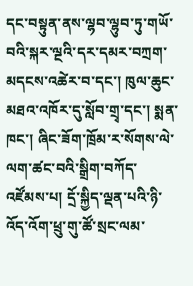དང་བསྟུན་ནས་ལྷབ་ལྷུབ་ཏུ་གཡོ་བའི་སྐར་ལྔའི་དར་དམར་བཀྲག་མདངས་འཚེར་བ་དང་། ཁུལ་ཆུང་མཐའ་འཁོར་དུ་སློབ་གྲྭ་དང་། སྨན་ཁང་། ཞིང་ཟོག་ཁྲོམ་ར་སོགས་ལེ་ལག་ཚང་བའི་སྒྲིག་བཀོད་འཛོམས་པ། དྲོ་སྐྱིད་ལྡན་པའི་ཉི་འོད་འོག་ཕྲུ་གུ་ཚོ་སྲང་ལམ་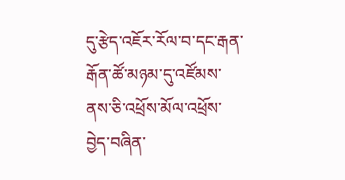དུ་རྩེད་འཇོར་རོལ་བ་དང་རྒན་རྒོན་ཚོ་མཉམ་དུ་འཛོམས་ནས་ཅི་འཕྲོས་མོལ་འཕྲོས་བྱེད་བཞིན་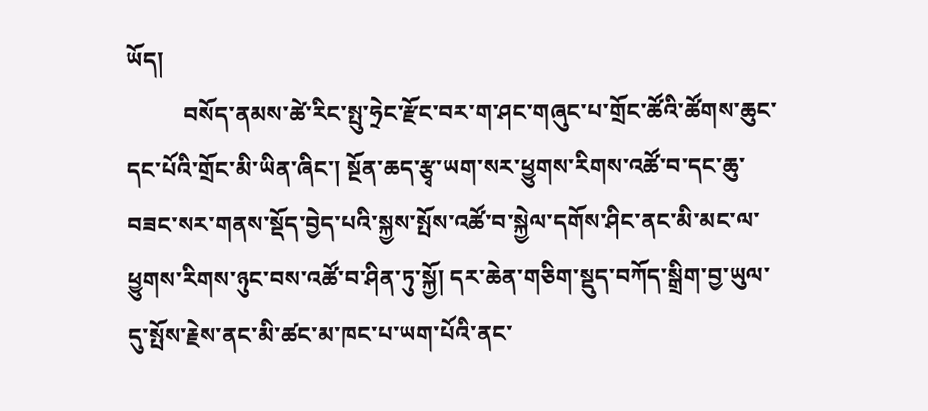ཡོད།
          བསོད་ནམས་ཚེ་རིང་སྤུ་ཧྲེང་རྫོང་བར་ག་ཤང་གཞུང་པ་གྲོང་ཚོའི་ཚོགས་ཆུང་དང་པོའི་གྲོང་མི་ཡིན་ཞིང་། སྔོན་ཆད་རྩྭ་ཡག་སར་ཕྱུགས་རིགས་འཚོ་བ་དང་ཆུ་བཟང་སར་གནས་སྡོད་བྱེད་པའི་སྐྱས་སྤོས་འཚོ་བ་སྐྱེལ་དགོས་ཤིང་ནང་མི་མང་ལ་ཕྱུགས་རིགས་ཉུང་བས་འཚོ་བ་ཤིན་ཏུ་སྐྱོ། དར་ཆེན་གཅིག་སྡུད་བཀོད་སྒྲིག་བྱ་ཡུལ་དུ་སྤོས་རྗེས་ནང་མི་ཚང་མ་ཁང་པ་ཡག་པོའི་ནང་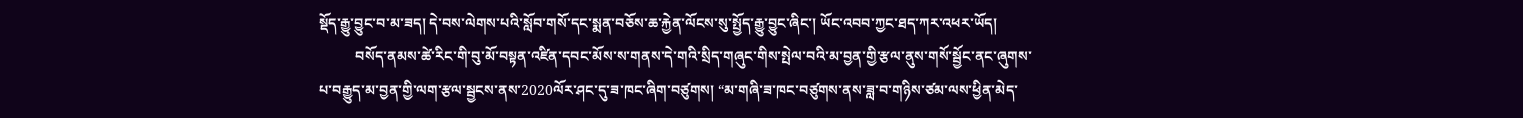སྡོད་རྒྱུ་བྱུང་བ་མ་ཟད། དེ་བས་ལེགས་པའི་སློབ་གསོ་དང་སྨན་བཅོས་ཆ་རྐྱེན་ལོངས་སུ་སྤྱོད་རྒྱུ་བྱུང་ཞིང་། ཡོང་འབབ་ཀྱང་ཐད་ཀར་འཕར་ཡོད།
          བསོད་ནམས་ཚེ་རིང་གི་བུ་མོ་བསྟན་འཛིན་དབང་མོས་ས་གནས་དེ་གའི་སྲིད་གཞུང་གིས་སྤེལ་བའི་མ་བྱན་གྱི་རྩལ་ནུས་གསོ་སྦྱོང་ནང་ཞུགས་པ་བརྒྱུད་མ་བྱན་གྱི་ལག་རྩལ་སྦྱངས་ནས་2020ལོར་ཤང་དུ་ཟ་ཁང་ཞིག་བཙུགས། “མ་གཞི་ཟ་ཁང་བཙུགས་ནས་ཟླ་བ་གཉིས་ཙམ་ལས་ཕྱིན་མེད་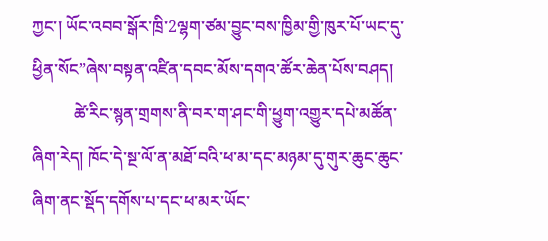ཀྱང་། ཡོང་འབབ་སྒོར་ཁྲི་2ལྷག་ཙམ་བྱུང་བས་ཁྱིམ་གྱི་ཁུར་པོ་ཡང་དུ་ཕྱིན་སོང”ཞེས་བསྟན་འཛིན་དབང་མོས་དགའ་ཚོར་ཆེན་པོས་བཤད།
          ཚེ་རིང་སྙན་གྲགས་ནི་བར་ག་ཤང་གི་ཕྱུག་འགྱུར་དཔེ་མཚོན་ཞིག་རེད། ཁོང་དེ་སྔ་ལོ་ན་མཐོ་བའི་ཕ་མ་དང་མཉམ་དུ་གུར་ཆུང་ཆུང་ཞིག་ནང་སྡོད་དགོས་པ་དང་ཕ་མར་ཡོང་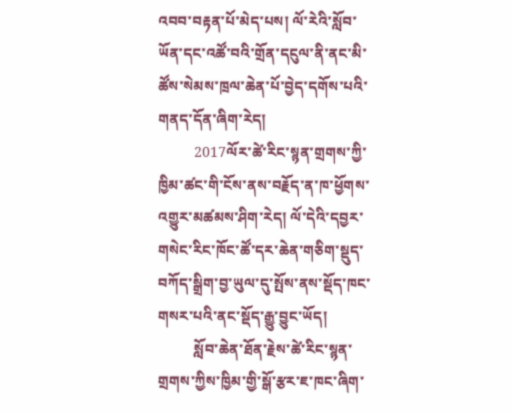འབབ་བརྟན་པོ་མེད་པས། ལོ་རེའི་སློབ་ཡོན་དང་འཚོ་བའི་གྲོན་དངུལ་ནི་ནང་མི་ཚོས་སེམས་ཁྲལ་ཆེན་པོ་བྱེད་དགོས་པའི་གནད་དོན་ཞིག་རེད།
          2017ལོར་ཚེ་རིང་སྙན་གྲགས་ཀྱི་ཁྱིམ་ཚང་གི་ངོས་ནས་བརྗོད་ན་ཁ་ཕྱོགས་འགྱུར་མཚམས་ཤིག་རེད། ལོ་དེའི་དབྱར་གསེང་རིང་ཁོང་ཚོ་དར་ཆེན་གཅིག་སྡུད་བཀོད་སྒྲིག་བྱ་ཡུལ་དུ་སྤོས་ནས་སྡོད་ཁང་གསར་པའི་ནང་སྡོད་རྒྱུ་བྱུང་ཡོད།
          སློབ་ཆེན་ཐོན་རྗེས་ཚེ་རིང་སྙན་གྲགས་ཀྱིས་ཁྱིམ་གྱི་སྒོ་རྩར་ཇ་ཁང་ཞིག་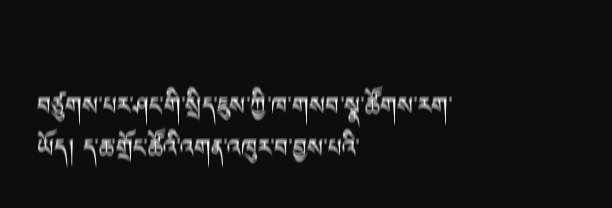བཙུགས་པར་ཤང་གི་སྲིད་ཇུས་ཀྱི་ཁ་གསབ་སྣ་ཚོགས་རག་ཡོད། ད་ཆ་གྲོང་ཚོའི་འགན་འཁུར་བ་བྱས་པའི་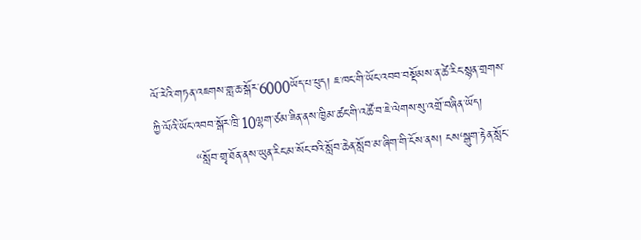ལོ་རེའི་གཏན་འཇགས་གླ་ཆ་སྒོར་6000ཡོད་པ་ཕུད། ཇ་ཁང་གི་ཡོང་འབབ་བསྡོམས་ན་ཚེ་རིང་སྙན་གྲགས་ཀྱི་ལོའི་ཡོང་འབབ་སྒོར་ཁྲི་10ལྷག་ཙམ་ཟིན་ནས་ཁྱིམ་ཚང་གི་འཚོ་བ་ཇེ་ལེགས་སུ་འགྲོ་བཞིན་ཡོད།
          “སློབ་གྲྭ་ཐོན་ནས་ཡུན་རིང་མ་སོང་བའི་སློབ་ཆེན་སློབ་མ་ཞིག་གི་ངོས་ནས། ངས‘སྒུག་རྟེན་སློང་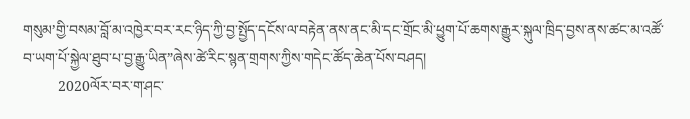གསུམ’གྱི་བསམ་བློ་མ་འཁྱེར་བར་རང་ཉིད་ཀྱི་བྱ་སྤྱོད་དངོས་ལ་བརྟེན་ནས་ནང་མི་དང་གྲོང་མི་ཕྱུག་པོ་ཆགས་རྒྱུར་སྐུལ་ཁྲིད་བྱས་ནས་ཚང་མ་འཚོ་བ་ཡག་པོ་སྐྱེལ་ཐུབ་པ་བྱ་རྒྱུ་ཡིན”ཞེས་ཚེ་རིང་སྙན་གྲགས་ཀྱིས་གདེང་ཚོད་ཆེན་པོས་བཤད།
          2020ལོར་བར་ག་ཤང་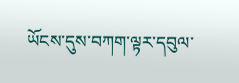ཡོངས་དུས་བཀག་ལྟར་དབུལ་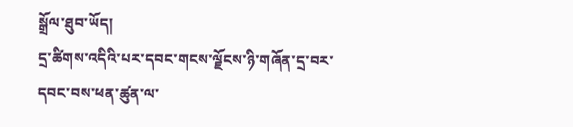སྒྲོལ་ཐུབ་ཡོད།
དྲ་ཚིགས་འདིའི་པར་དབང་གངས་ལྗོངས་ཉི་གཞོན་དྲ་བར་དབང་བས་ཕན་ཚུན་ལ་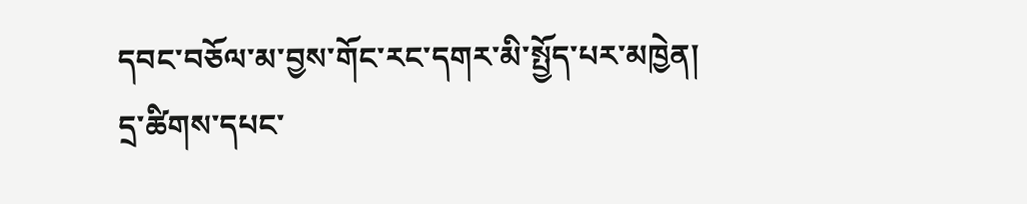དབང་བཅོལ་མ་བྱས་གོང་རང་དགར་མི་སྤྱོད་པར་མཁྱེན།
དྲ་ཚིགས་དཔང་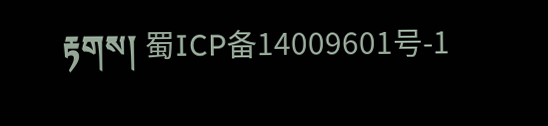རྟགས། 蜀ICP备14009601号-1